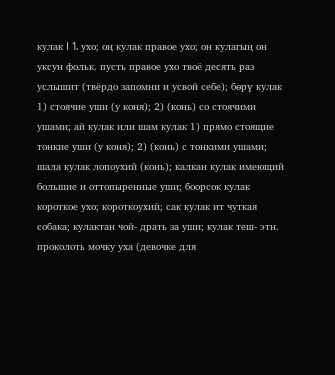кулак I 1. ухо; оң кулак правое ухо; он кулагың он уксун фольк. пусть правое ухо твоё десять раз услышит (твёрдо запомни и усвой себе); бөрү кулак 1) стоячие уши (у коня); 2) (конь) со стоячими ушами; ай кулак или шам кулак 1) прямо стоящие тонкие уши (у коня); 2) (конь) с тонкими ушами; шала кулак лопоухий (конь); калкан кулак имеющий большие и оттопыренные уши; боорсок кулак короткое ухо; короткоухий; сак кулак ит чуткая собака; кулактан чой- драть за уши; кулак теш- этн. проколоть мочку уха (девочке для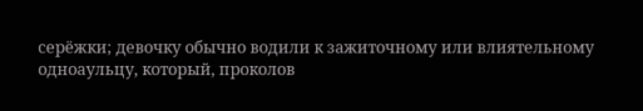серёжки; девочку обычно водили к зажиточному или влиятельному одноаульцу, который, проколов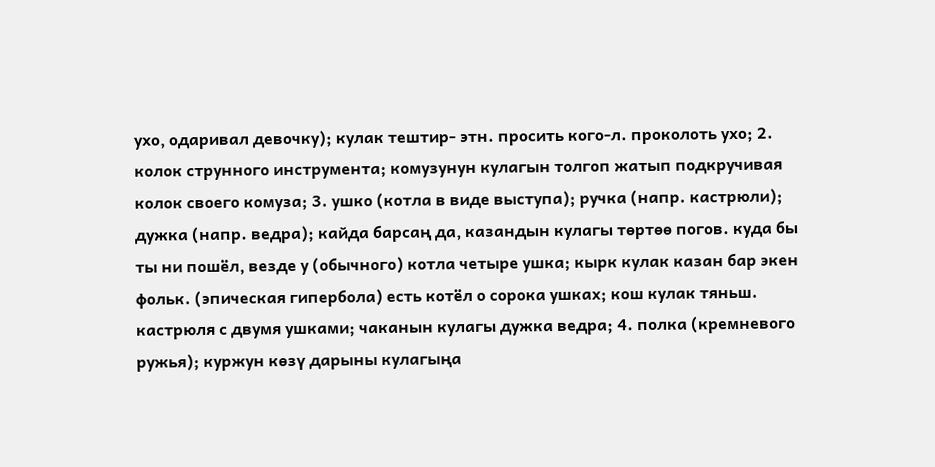ухо, одаривал девочку); кулак тештир- этн. просить кого-л. проколоть ухо; 2. колок струнного инструмента; комузунун кулагын толгоп жатып подкручивая колок своего комуза; 3. ушко (котла в виде выступа); ручка (напр. кастрюли); дужка (напр. ведра); кайда барсаң да, казандын кулагы төртөө погов. куда бы ты ни пошёл, везде у (обычного) котла четыре ушка; кырк кулак казан бар экен фольк. (эпическая гипербола) есть котёл о сорока ушках; кош кулак тяньш. кастрюля с двумя ушками; чаканын кулагы дужка ведра; 4. полка (кремневого ружья); куржун көзү дарыны кулагыңа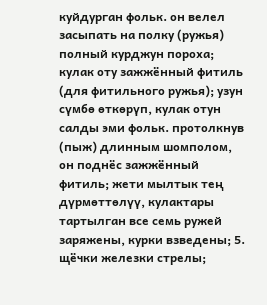куйдурган фольк. он велел засыпать на полку (ружья) полный курджун пороха; кулак оту зажжённый фитиль (для фитильного ружья); узун сүмбө өткөрүп, кулак отун салды эми фольк. протолкнув (пыж) длинным шомполом, он поднёс зажжённый фитиль; жети мылтык тең дүрмөттөлүү, кулактары тартылган все семь ружей заряжены, курки взведены; 5. щёчки железки стрелы;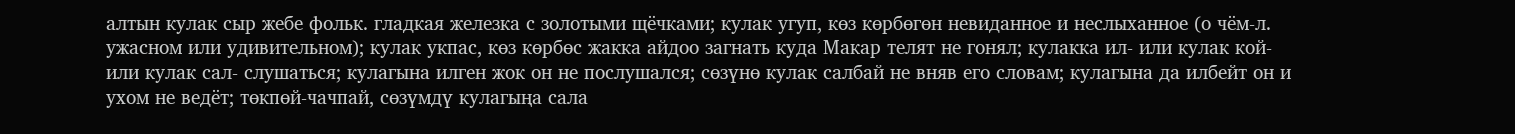алтын кулак сыр жебе фольк. гладкая железка с золотыми щёчками; кулак угуп, көз көрбөгөн невиданное и неслыханное (о чём-л. ужасном или удивительном); кулак укпас, көз көрбөс жакка айдоо загнать куда Макар телят не гонял; кулакка ил- или кулак кой- или кулак сал- слушаться; кулагына илген жок он не послушался; сөзүнө кулак салбай не вняв его словам; кулагына да илбейт он и ухом не ведёт; төкпөй-чачпай, сөзүмдү кулагыңа сала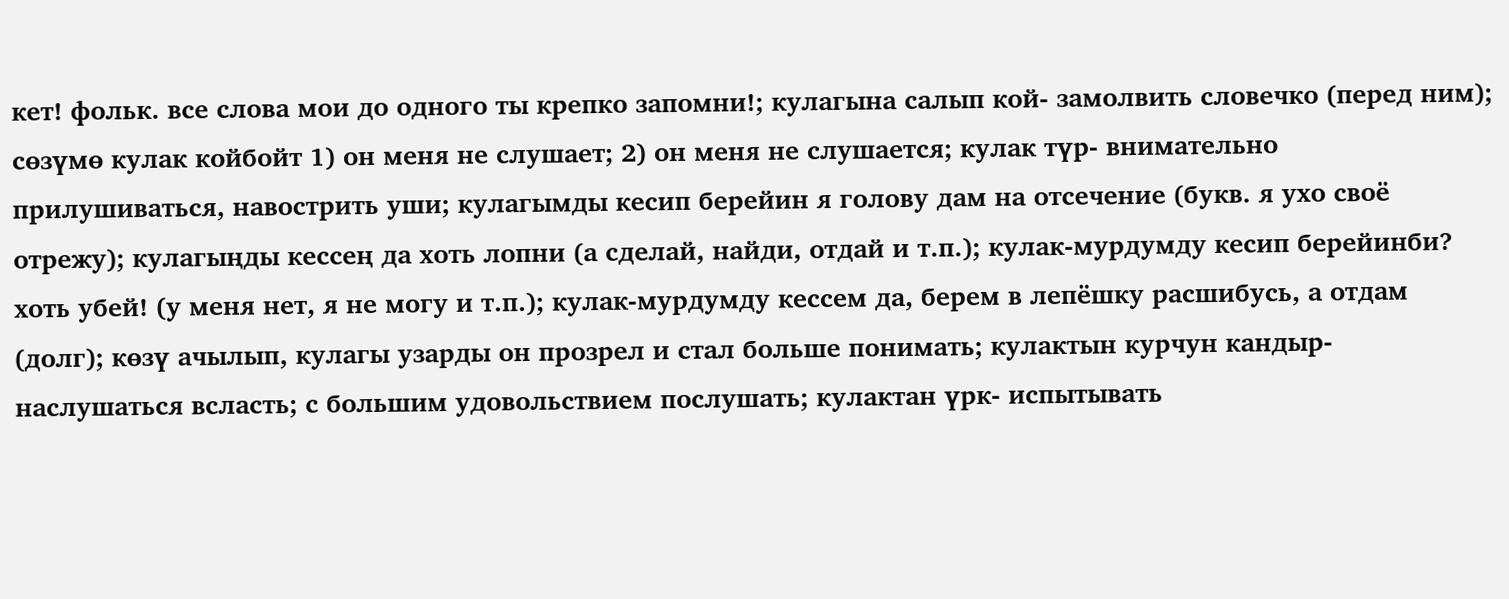кет! фольк. все слова мои до одного ты крепко запомни!; кулагына салып кой- замолвить словечко (перед ним); сөзүмө кулак койбойт 1) он меня не слушает; 2) он меня не слушается; кулак түр- внимательно прилушиваться, навострить уши; кулагымды кесип берейин я голову дам на отсечение (букв. я ухо своё отрежу); кулагыңды кессең да хоть лопни (а сделай, найди, отдай и т.п.); кулак-мурдумду кесип берейинби? хоть убей! (у меня нет, я не могу и т.п.); кулак-мурдумду кессем да, берем в лепёшку расшибусь, а отдам (долг); көзү ачылып, кулагы узарды он прозрел и стал больше понимать; кулактын курчун кандыр- наслушаться всласть; с большим удовольствием послушать; кулактан үрк- испытывать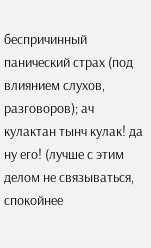беспричинный панический страх (под влиянием слухов, разговоров); ач кулактан тынч кулак! да ну его! (лучше с этим делом не связываться, спокойнее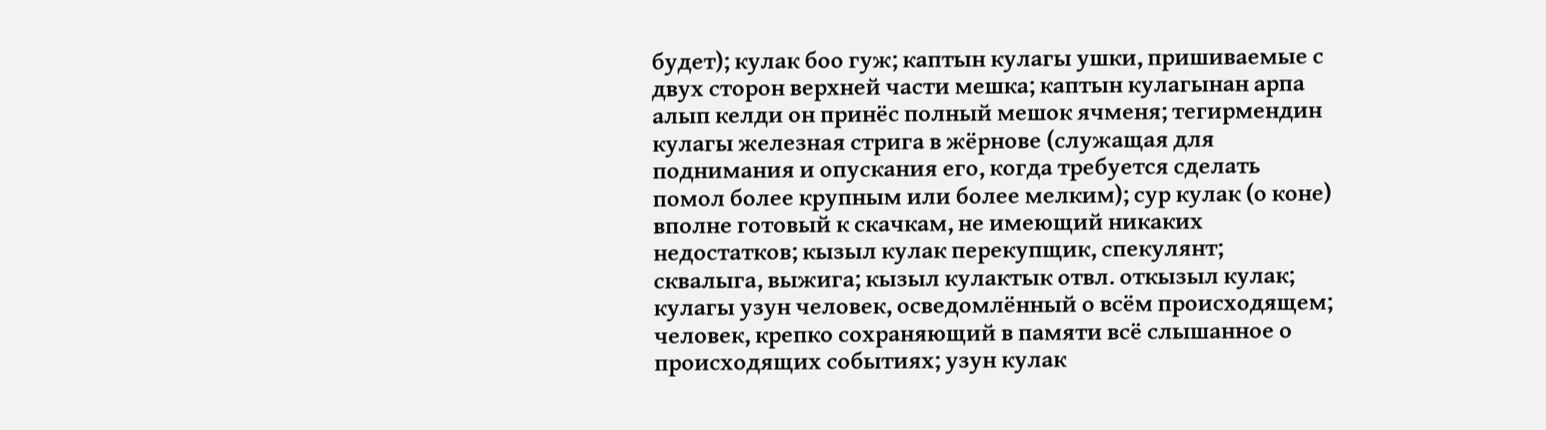будет); кулак боо гуж; каптын кулагы ушки, пришиваемые с двух сторон верхней части мешка; каптын кулагынан арпа алып келди он принёс полный мешок ячменя; тегирмендин кулагы железная стрига в жёрнове (служащая для поднимания и опускания его, когда требуется сделать помол более крупным или более мелким); сур кулак (о коне) вполне готовый к скачкам, не имеющий никаких недостатков; кызыл кулак перекупщик, спекулянт; сквалыга, выжига; кызыл кулактык отвл. откызыл кулак; кулагы узун человек, осведомлённый о всём происходящем; человек, крепко сохраняющий в памяти всё слышанное о происходящих событиях; узун кулак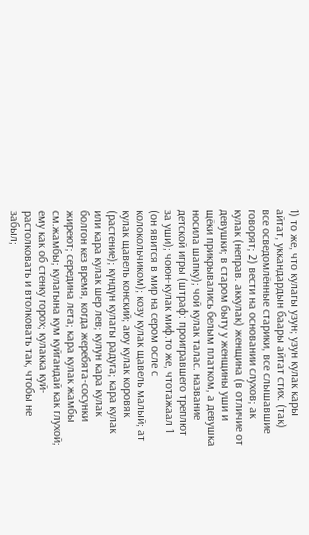1) то же, что кулагы узун; узун кулак кары айтат, уккандардын баары айтат стих. (так) все осведомлённые старики, все слышавшие говорят; 2) вести на основании слухов; ак кулак (неправ. аккулак) женщина (в отличие от девушки; в старом быту у женщины уши и щёки прикрывались белым платком, а девушка носила шапку); чой кулак талас. название детской игры (штраф: проигравшего треплют за уши); чоюн-кулак миф.то же, чтотажаал 1 (он явится в мир на сером осле с колокольчиком); козу кулак щавель малый; ат кулак щавель конский; аюу кулак коровяк (растение); күндүн кулагы радуга; кара кулак или кара кулак шер лев; кулун кара кулак болгон кез время, когда жеребята-сосунки жиреют; середина лета; кара кулак жамбы см.жамбы; кулагына кум куйгандай как глухой; ему как об стенку горох; кулакка куй- растолковать и втолковать так, чтобы не забыл;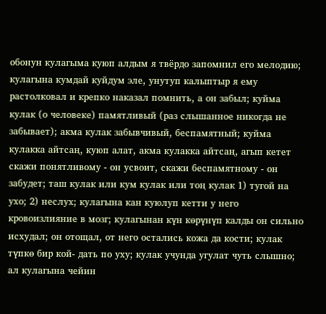обонун кулагыма куюп алдым я твёрдо запомнил его мелодию; кулагына кумдай куйдум эле, унутуп калыптыр я ему растолковал и крепко наказал помнить, а он забыл; куйма кулак (о человеке) памятливый (раз слышанное никогда не забывает); акма кулак забывчивый, беспамятный; куйма кулакка айтсаң, куюп алат, акма кулакка айтсаң, агып кетет скажи понятливому - он усвоит, скажи беспамятному - он забудет; таш кулак или кум кулак или тоң кулак 1) тугой на ухо; 2) неслух; кулагына кан куюлуп кетти у него кровоизлияние в мозг; кулагынан күн көрүнүп калды он сильно исхудал; он отощал, от него остались кожа да кости; кулак түпкө бир кой- дать по уху; кулак учунда угулат чуть слышно; ал кулагына чейин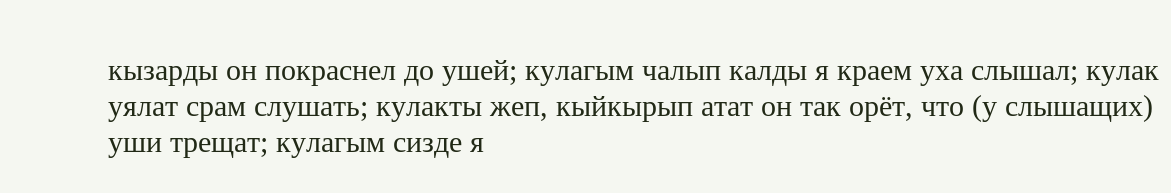кызарды он покраснел до ушей; кулагым чалып калды я краем уха слышал; кулак уялат срам слушать; кулакты жеп, кыйкырып атат он так орёт, что (у слышащих) уши трещат; кулагым сизде я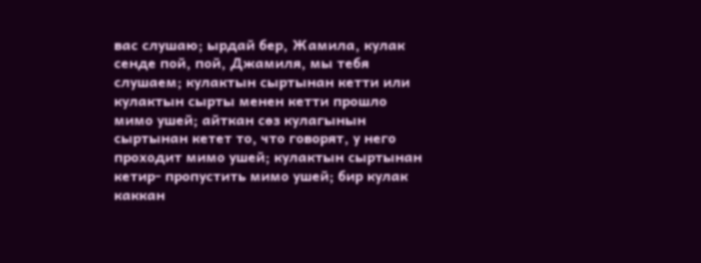вас слушаю; ырдай бер, Жамила, кулак сенде пой, пой, Джамиля, мы тебя слушаем; кулактын сыртынан кетти или кулактын сырты менен кетти прошло мимо ушей; айткан сөз кулагынын сыртынан кетет то, что говорят, у него проходит мимо ушей; кулактын сыртынан кетир- пропустить мимо ушей; бир кулак каккан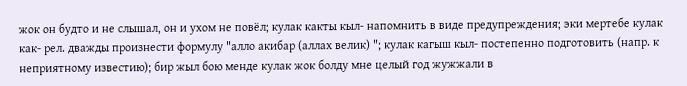жок он будто и не слышал, он и ухом не повёл; кулак какты кыл- напомнить в виде предупреждения; эки мертебе кулак как- рел. дважды произнести формулу "алло акибар (аллах велик) "; кулак кагыш кыл- постепенно подготовить (напр. к неприятному известию); бир жыл бою менде кулак жок болду мне целый год жужжали в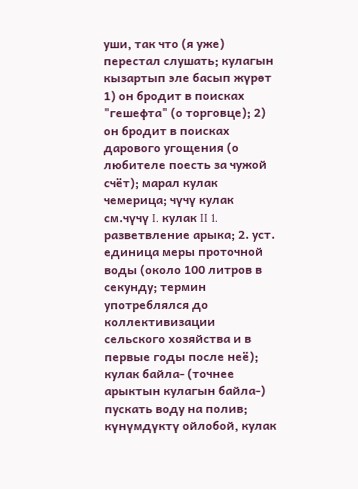уши, так что (я уже) перестал слушать; кулагын кызартып эле басып жүрөт 1) он бродит в поисках "гешефта" (о торговце); 2) он бродит в поисках дарового угощения (о любителе поесть за чужой счёт); марал кулак чемерица; чүчү кулак см.чүчү I. кулак II 1. разветвление арыка; 2. уст. единица меры проточной воды (около 100 литров в секунду; термин употреблялся до коллективизации сельского хозяйства и в первые годы после неё); кулак байла- (точнее арыктын кулагын байла-) пускать воду на полив; күнүмдүктү ойлобой, кулак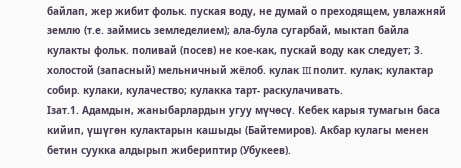байлап, жер жибит фольк. пуская воду, не думай о преходящем, увлажняй землю (т.е. займись земледелием); ала-була сугарбай, мыктап байла кулакты фольк. поливай (посев) не кое-как, пускай воду как следует; 3. холостой (запасный) мельничный жёлоб. кулак III полит. кулак; кулактар собир. кулаки, кулачество; кулакка тарт- раскулачивать.
Iзат.1. Адамдын, жаныбарлардын угуу мүчөсү. Кебек карыя тумагын баса кийип, үшүгөн кулактарын кашыды (Байтемиров). Акбар кулагы менен бетин суукка алдырып жибериптир (Убукеев).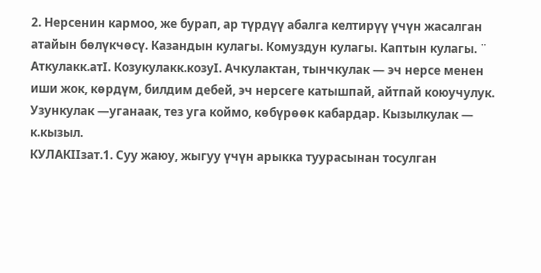2. Нерсенин кармоо, же бурап, ар түрдүү абалга келтирүү үчүн жасалган атайын бөлүкчөсү. Казандын кулагы. Комуздун кулагы. Каптын кулагы. ¨ Аткулакк.атI. Козукулакк.козуI. Ачкулактан, тынчкулак — эч нерсе менен иши жок, көрдүм, билдим дебей, эч нерсеге катышпай, айтпай коюучулук. Узункулак —уганаак, тез уга коймо, көбүрөөк кабардар. Кызылкулак — к.кызыл.
КУЛАКIIзат.1. Суу жаюу, жыгуу үчүн арыкка туурасынан тосулган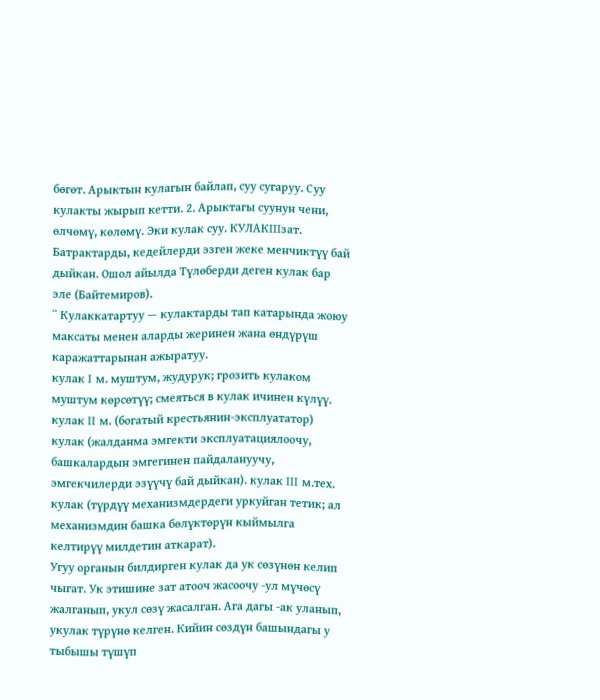бөгөт. Арыктын кулагын байлап, суу сугаруу. Суу кулакты жырып кетти. 2. Арыктагы суунун чени, өлчөмү, көлөмү. Эки кулак суу. КУЛАКIIIзат. Батрактарды, кедейлерди эзген жеке менчиктүү бай дыйкан. Ошол айылда Түлөберди деген кулак бар эле (Байтемиров).
¨ Кулаккатартуу — кулактарды тап катарында жоюу максаты менен аларды жеринен жана өндүрүш каражаттарынан ажыратуу.
кулак I м. муштум, жудурук; грозить кулаком муштум көрсөтүү; смеяться в кулак ичинен күлүү. кулак II м. (богатый крестьянин-эксплуататор) кулак (жалданма эмгекти эксплуатациялоочу, башкалардын эмгегинен пайдалануучу, эмгекчилерди эзүүчү бай дыйкан). кулак III м.тех. кулак (түрдүү механизмдердеги уркуйган тетик; ал механизмдин башка бөлүктөрүн кыймылга келтирүү милдетин аткарат).
Угуу органын билдирген кулак да ук сөзүнөн келип чыгат. Ук этишине зат атооч жасоочу -ул мүчөсү жалганып, укул сөзү жасалган. Ага дагы -ак уланып, укулак түрүнө келген. Кийин сөздүн башындагы у тыбышы түшүп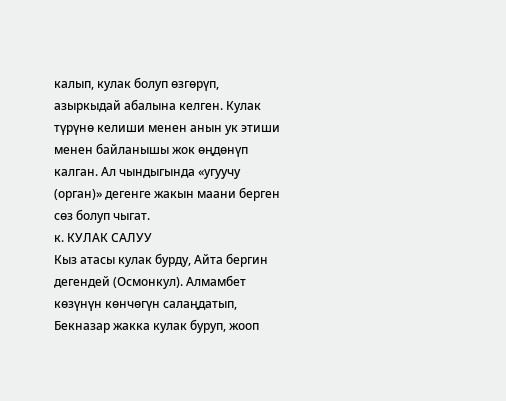калып, кулак болуп өзгөрүп, азыркыдай абалына келген. Кулак түрүнө келиши менен анын ук этиши менен байланышы жок өңдөнүп калган. Ал чындыгында «угуучу (орган)» дегенге жакын маани берген сөз болуп чыгат.
к. КУЛАК САЛУУ
Кыз атасы кулак бурду, Айта бергин дегендей (Осмонкул). Алмамбет көзүнүн көнчөгүн салаңдатып, Бекназар жакка кулак буруп, жооп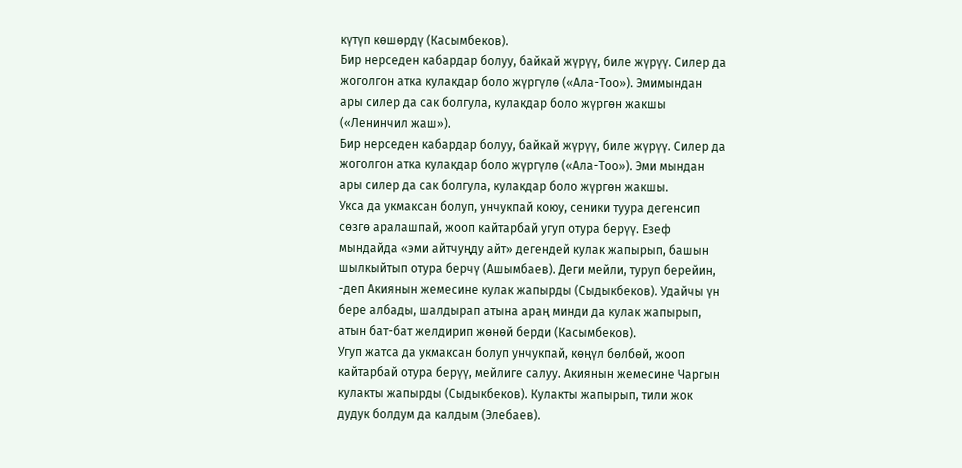күтүп көшөрдү (Касымбеков).
Бир нерседен кабардар болуу, байкай жүрүү, биле жүрүү. Силер да жоголгон атка кулакдар боло жүргүлө («Ала-Тоо»). Эмимындан ары силер да сак болгула, кулакдар боло жүргөн жакшы («Ленинчил жаш»).
Бир нерседен кабардар болуу, байкай жүрүү, биле жүрүү. Силер да жоголгон атка кулакдар боло жүргүлө («Ала-Тоо»). Эми мындан ары силер да сак болгула, кулакдар боло жүргөн жакшы.
Укса да укмаксан болуп, унчукпай коюу, сеники туура дегенсип сөзгө аралашпай, жооп кайтарбай угуп отура берүү. Езеф мындайда «эми айтчуңду айт» дегендей кулак жапырып, башын шылкыйтып отура берчү (Ашымбаев). Деги мейли, туруп берейин, -деп Акиянын жемесине кулак жапырды (Сыдыкбеков). Удайчы үн бере албады, шалдырап атына араң минди да кулак жапырып, атын бат-бат желдирип жөнөй берди (Касымбеков).
Угуп жатса да укмаксан болуп унчукпай, көңүл бөлбөй, жооп кайтарбай отура берүү, мейлиге салуу. Акиянын жемесине Чаргын кулакты жапырды (Сыдыкбеков). Кулакты жапырып, тили жок дудук болдум да калдым (Элебаев).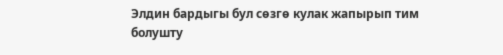Элдин бардыгы бул сөзгө кулак жапырып тим болушту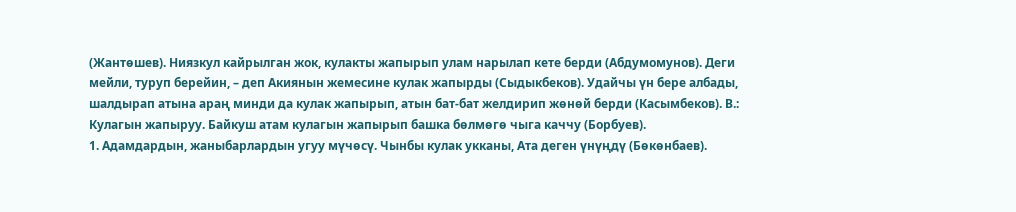(Жантөшев). Ниязкул кайрылган жок, кулакты жапырып улам нарылап кете берди (Абдумомунов). Деги мейли, туруп берейин, – деп Акиянын жемесине кулак жапырды (Сыдыкбеков). Удайчы үн бере албады, шалдырап атына араң минди да кулак жапырып, атын бат-бат желдирип жөнөй берди (Касымбеков). В.: Кулагын жапыруу. Байкуш атам кулагын жапырып башка бөлмөгө чыга каччу (Борбуев).
1. Адамдардын, жаныбарлардын угуу мүчөсү. Чынбы кулак укканы, Ата деген үнүңдү (Бөкөнбаев).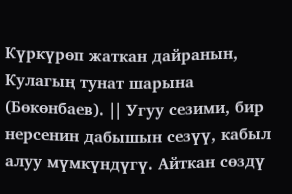Күркүрөп жаткан дайранын, Кулагың тунат шарына (Бөкөнбаев). || Угуу сезими, бир нерсенин дабышын сезүү, кабыл алуу мүмкүндүгү. Айткан сөздү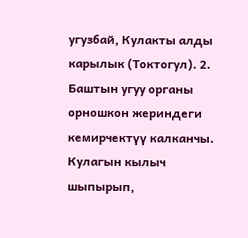угузбай, Кулакты алды карылык (Токтогул). 2. Баштын угуу органы орношкон жериндеги кемирчектүү калканчы. Кулагын кылыч шыпырып,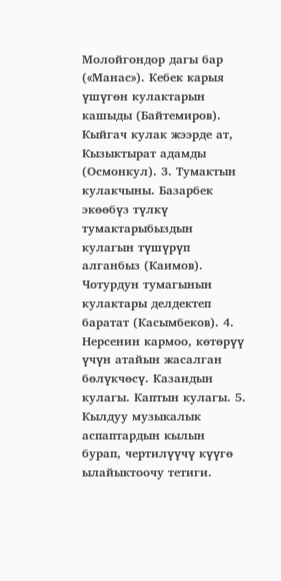Молойгондор дагы бар («Манас»). Кебек карыя үшүгөн кулактарын кашыды (Байтемиров). Кыйгач кулак жээрде ат, Кызыктырат адамды (Осмонкул). 3. Тумактын кулакчыны. Базарбек экөөбүз түлкү тумактарыбыздын кулагын түшүрүп алганбыз (Каимов). Чотурдун тумагынын кулактары делдектеп баратат (Касымбеков). 4. Нерсенин кармоо, көтөрүү үчүн атайын жасалган бөлүкчөсү. Казандын кулагы. Каптын кулагы. 5. Кылдуу музыкалык аспаптардын кылын бурап, чертилүүчү күүгө ылайыктоочу тетиги.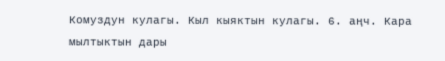Комуздун кулагы. Кыл кыяктын кулагы. 6. аңч. Кара мылтыктын дары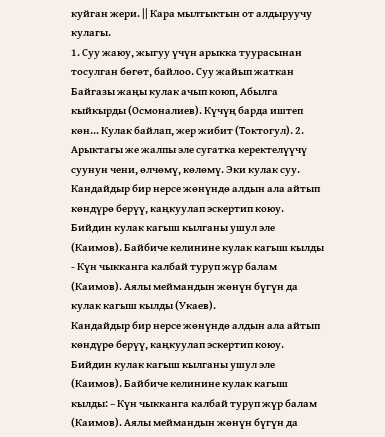куйган жери. || Кара мылтыктын от алдыруучу кулагы.
1. Суу жаюу, жыгуу үчүн арыкка туурасынан тосулган бөгөт, байлоо. Суу жайып жаткан Байгазы жаңы кулак ачып коюп, Абылга кыйкырды (Осмоналиев). Күчүң барда иштеп көн... Кулак байлап, жер жибит (Токтогул). 2. Арыктагы же жалпы эле сугатка керектелүүчү суунун чени, өлчөмү, көлөмү. Эки кулак суу.
Кандайдыр бир нерсе жөнүндө алдын ала айтып көндүрө берүү, каңкуулап эскертип коюу. Бийдин кулак кагыш кылганы ушул эле (Каимов). Байбиче келинине кулак кагыш кылды - Күн чыкканга калбай туруп жүр балам (Каимов). Аялы меймандын жөнүн бүгүн да кулак кагыш кылды (Укаев).
Кандайдыр бир нерсе жөнүндө алдын ала айтып көндүрө берүү, каңкуулап эскертип коюу. Бийдин кулак кагыш кылганы ушул эле (Каимов). Байбиче келинине кулак кагыш кылды: – Күн чыкканга калбай туруп жүр балам (Каимов). Аялы меймандын жөнүн бүгүн да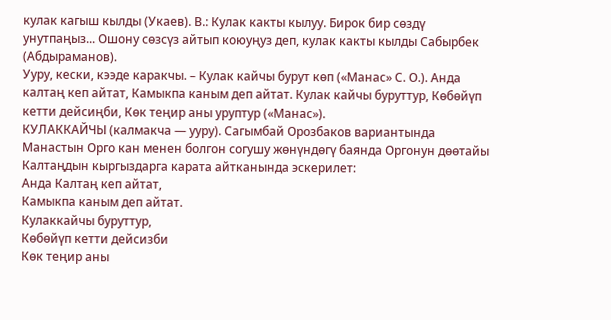кулак кагыш кылды (Укаев). В.: Кулак какты кылуу. Бирок бир сөздү унутпаңыз... Ошону сөзсүз айтып коюуңуз деп, кулак какты кылды Сабырбек (Абдыраманов).
Ууру, кески, кээде каракчы. – Кулак кайчы бурут көп («Манас» С. О.). Анда калтаң кеп айтат, Камыкпа каным деп айтат. Кулак кайчы буруттур, Көбөйүп кетти дейсиңби, Көк теңир аны уруптур («Манас»).
КУЛАККАЙЧЫ (калмакча — ууру). Сагымбай Орозбаков вариантында Манастын Орго кан менен болгон согушу жөнүндөгү баянда Оргонун дөөтайы Калтаңдын кыргыздарга карата айтканында эскерилет:
Анда Калтаң кеп айтат,
Камыкпа каным деп айтат.
Кулаккайчы буруттур,
Көбөйүп кетти дейсизби
Көк теңир аны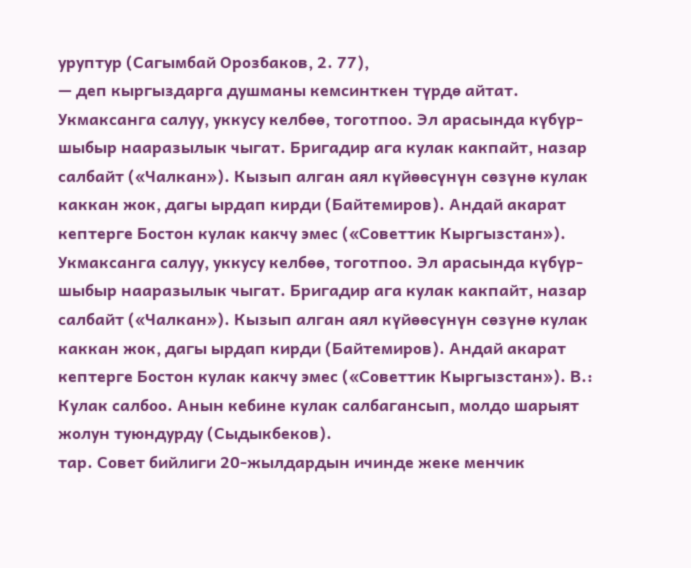уруптур (Сагымбай Орозбаков, 2. 77),
— деп кыргыздарга душманы кемсинткен түрдө айтат.
Укмаксанга салуу, уккусу келбөө, тоготпоо. Эл арасында күбүр-шыбыр нааразылык чыгат. Бригадир ага кулак какпайт, назар салбайт («Чалкан»). Кызып алган аял күйөөсүнүн сөзүнө кулак каккан жок, дагы ырдап кирди (Байтемиров). Андай акарат кептерге Бостон кулак какчу эмес («Советтик Кыргызстан»).
Укмаксанга салуу, уккусу келбөө, тоготпоо. Эл арасында күбүр-шыбыр нааразылык чыгат. Бригадир ага кулак какпайт, назар салбайт («Чалкан»). Кызып алган аял күйөөсүнүн сөзүнө кулак каккан жок, дагы ырдап кирди (Байтемиров). Андай акарат кептерге Бостон кулак какчу эмес («Советтик Кыргызстан»). В.: Кулак салбоо. Анын кебине кулак салбагансып, молдо шарыят жолун туюндурду (Сыдыкбеков).
тар. Совет бийлиги 20-жылдардын ичинде жеке менчик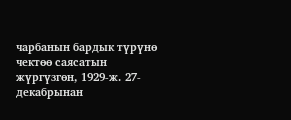чарбанын бардык түрүнө чектөө саясатын жүргүзгөн, 1929-ж. 27-декабрынан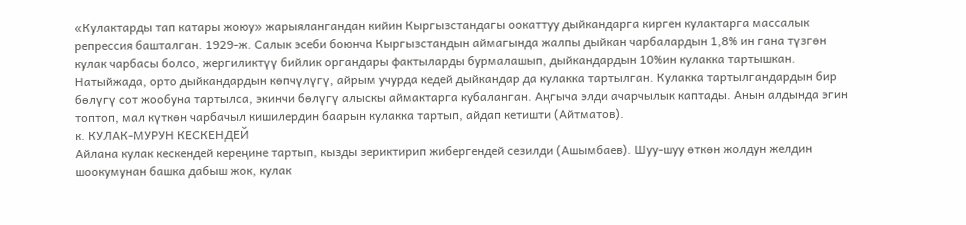«Кулактарды тап катары жоюу» жарыялангандан кийин Кыргызстандагы оокаттуу дыйкандарга кирген кулактарга массалык репрессия башталган. 1929-ж. Салык эсеби боюнча Кыргызстандын аймагында жалпы дыйкан чарбалардын 1,8% ин гана түзгөн кулак чарбасы болсо, жергиликтүү бийлик органдары фактыларды бурмалашып, дыйкандардын 10%ин кулакка тартышкан. Натыйжада, орто дыйкандардын көпчүлүгү, айрым учурда кедей дыйкандар да кулакка тартылган. Кулакка тартылгандардын бир бөлүгү сот жообуна тартылса, экинчи бөлүгү алыскы аймактарга кубаланган. Аңгыча элди ачарчылык каптады. Анын алдында эгин топтоп, мал күткөн чарбачыл кишилердин баарын кулакка тартып, айдап кетишти (Айтматов).
к. КУЛАК-МУРУН КЕСКЕНДЕЙ
Айлана кулак кескендей кереңине тартып, кызды зериктирип жибергендей сезилди (Ашымбаев). Шуу-шуу өткөн жолдун желдин шоокумунан башка дабыш жок, кулак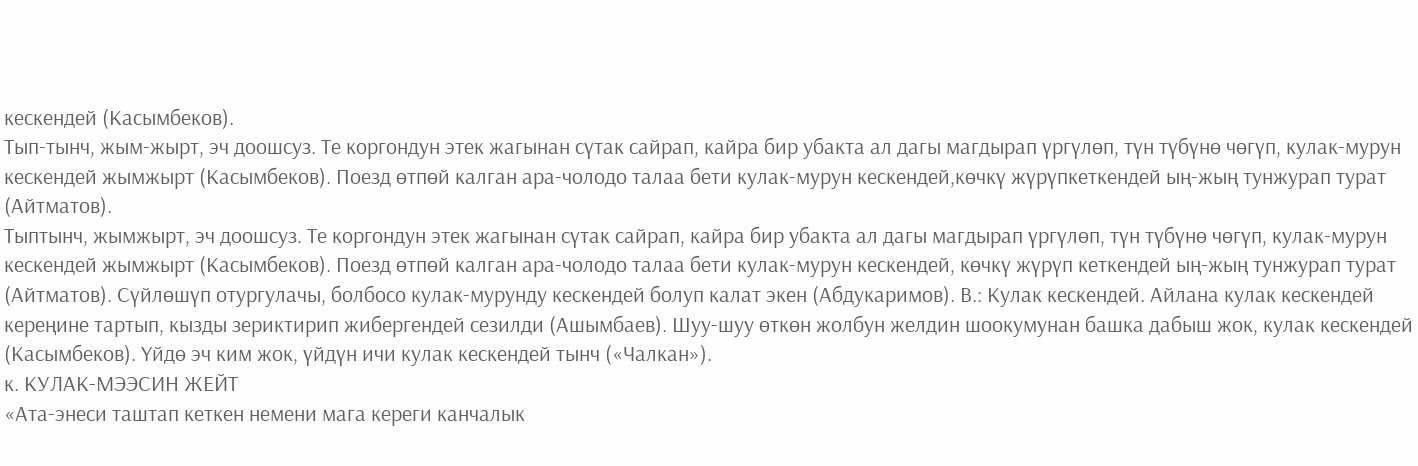кескендей (Касымбеков).
Тып-тынч, жым-жырт, эч доошсуз. Те коргондун этек жагынан сүтак сайрап, кайра бир убакта ал дагы магдырап үргүлөп, түн түбүнө чөгүп, кулак-мурун кескендей жымжырт (Касымбеков). Поезд өтпөй калган ара-чолодо талаа бети кулак-мурун кескендей,көчкү жүрүпкеткендей ың-жың тунжурап турат (Айтматов).
Тыптынч, жымжырт, эч доошсуз. Те коргондун этек жагынан сүтак сайрап, кайра бир убакта ал дагы магдырап үргүлөп, түн түбүнө чөгүп, кулак-мурун кескендей жымжырт (Касымбеков). Поезд өтпөй калган ара-чолодо талаа бети кулак-мурун кескендей, көчкү жүрүп кеткендей ың-жың тунжурап турат (Айтматов). Сүйлөшүп отургулачы, болбосо кулак-мурунду кескендей болуп калат экен (Абдукаримов). В.: Кулак кескендей. Айлана кулак кескендей кереңине тартып, кызды зериктирип жибергендей сезилди (Ашымбаев). Шуу-шуу өткөн жолбун желдин шоокумунан башка дабыш жок, кулак кескендей (Касымбеков). Үйдө эч ким жок, үйдүн ичи кулак кескендей тынч («Чалкан»).
к. КУЛАК-МЭЭСИН ЖЕЙТ
«Ата-энеси таштап кеткен немени мага кереги канчалык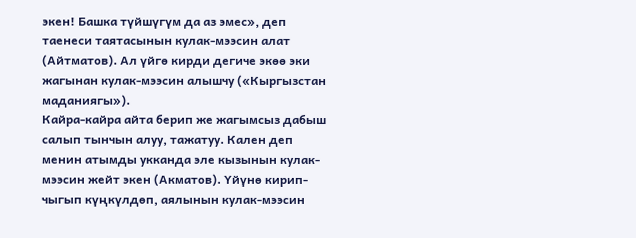экен! Башка түйшүгүм да аз эмес», деп таенеси таятасынын кулак-мээсин алат (Айтматов). Ал үйгө кирди дегиче экөө эки жагынан кулак-мээсин алышчу («Кыргызстан маданиягы»).
Кайра-кайра айта берип же жагымсыз дабыш салып тынчын алуу, тажатуу. Кален деп менин атымды укканда эле кызынын кулак-мээсин жейт экен (Акматов). Үйүнө кирип-чыгып күңкүлдөп, аялынын кулак-мээсин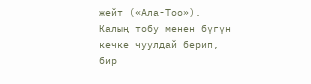жейт («Ала-Тоо»). Калың тобу менен бүгүн кечке чуулдай берип, бир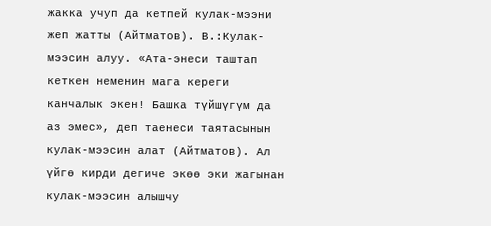жакка учуп да кетпей кулак-мээни жеп жатты (Айтматов). В.:Кулак-мээсин алуу. «Ата-энеси таштап кеткен неменин мага кереги канчалык экен! Башка түйшүгүм да аз эмес», деп таенеси таятасынын кулак-мээсин алат (Айтматов). Ал үйгө кирди дегиче экөө эки жагынан кулак-мээсин алышчу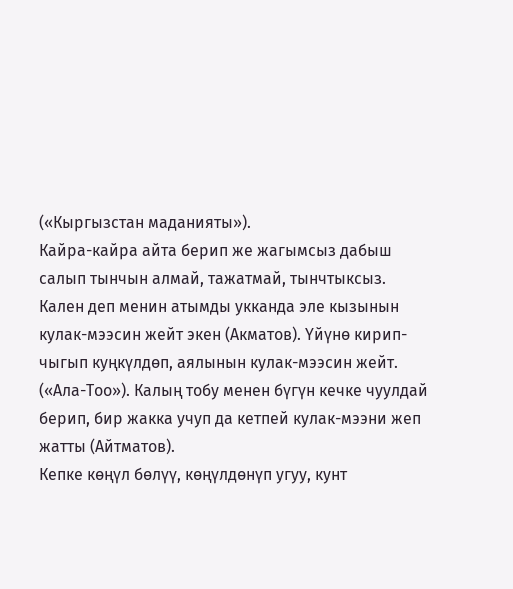(«Кыргызстан маданияты»).
Кайра-кайра айта берип же жагымсыз дабыш салып тынчын алмай, тажатмай, тынчтыксыз. Кален деп менин атымды укканда эле кызынын кулак-мээсин жейт экен (Акматов). Үйүнө кирип-чыгып куңкүлдөп, аялынын кулак-мээсин жейт. («Ала-Тоо»). Калың тобу менен бүгүн кечке чуулдай берип, бир жакка учуп да кетпей кулак-мээни жеп жатты (Айтматов).
Кепке көңүл бөлүү, көңүлдөнүп угуу, кунт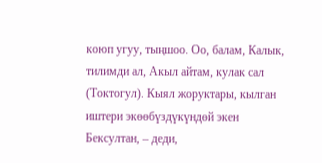коюп угуу, тыңшоо. Оо, балам, Калык, тилимди ал, Акыл айтам, кулак сал (Токтогул). Кыял жоруктары, кылган иштери экөөбүздүкүндөй экен Бексултан, – деди,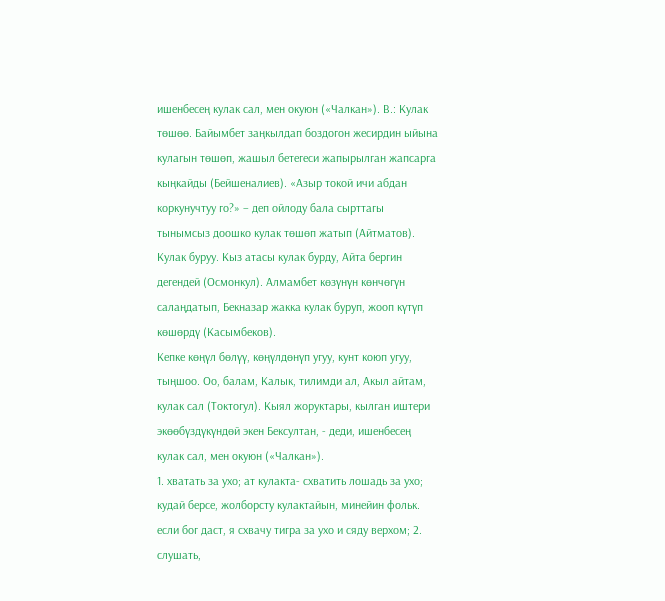ишенбесең кулак сал, мен окуюн («Чалкан»). В.: Кулак төшөө. Байымбет заңкылдап боздогон жесирдин ыйына кулагын төшөп, жашыл бетегеси жапырылган жапсарга кыңкайды (Бейшеналиев). «Азыр токой ичи абдан коркунучтуу го?» – деп ойлоду бала сырттагы тынымсыз доошко кулак төшөп жатып (Айтматов). Кулак буруу. Кыз атасы кулак бурду, Айта бергин дегендей (Осмонкул). Алмамбет көзүнүн көнчөгүн салаңдатып, Бекназар жакка кулак буруп, жооп күтүп көшөрдү (Касымбеков).
Кепке көңүл бөлүү, көңүлдөнүп угуу, кунт коюп угуу, тыңшоо. Оо, балам, Калык, тилимди ал, Акыл айтам, кулак сал (Токтогул). Кыял жоруктары, кылган иштери экөөбүздүкүндөй экен Бексултан, - деди, ишенбесең кулак сал, мен окуюн («Чалкан»).
1. хватать за ухо; ат кулакта- схватить лошадь за ухо; кудай берсе, жолборсту кулактайын, минейин фольк. если бог даст, я схвачу тигра за ухо и сяду верхом; 2. слушать,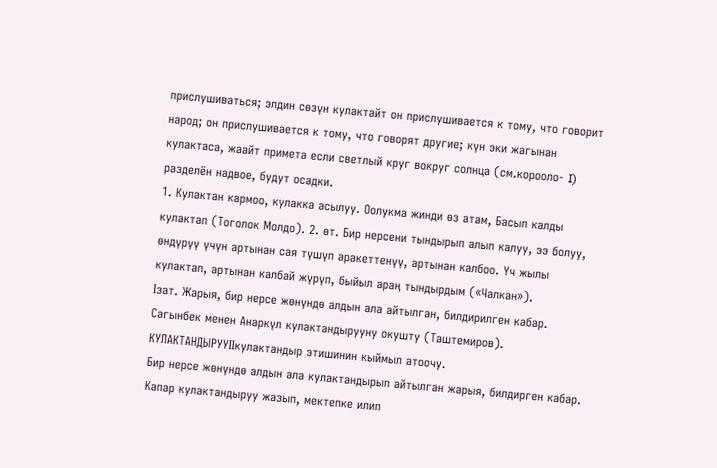прислушиваться; элдин сөзүн кулактайт он прислушивается к тому, что говорит народ; он прислушивается к тому, что говорят другие; күн эки жагынан кулактаса, жаайт примета если светлый круг вокруг солнца (см.корооло- I) разделён надвое, будут осадки.
1. Кулактан кармоо, кулакка асылуу. Оолукма жинди өз атам, Басып калды кулактап (Тоголок Молдо). 2. өт. Бир нерсени тындырып алып калуу, ээ болуу, өндүрүү үчүн артынан сая түшүп аракеттенүү, артынан калбоо. Үч жылы кулактап, артынан калбай жүрүп, быйыл араң тындырдым («Чалкан»).
Iзат. Жарыя, бир нерсе жөнүндө алдын ала айтылган, билдирилген кабар. Сагынбек менен Анаркүл кулактандырууну окушту (Таштемиров).
КУЛАКТАНДЫРУУIIкулактандыр этишинин кыймыл атоочу.
Бир нерсе жөнүндө алдын ала кулактандырып айтылган жарыя, билдирген кабар. Капар кулактандыруу жазып, мектепке илип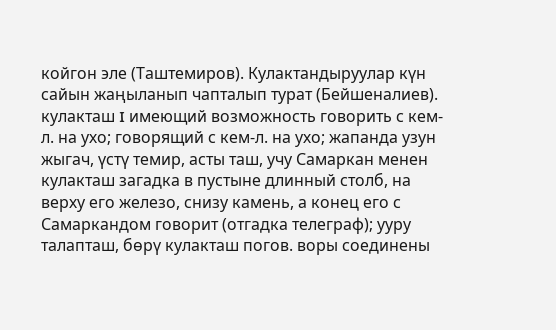койгон эле (Таштемиров). Кулактандыруулар күн сайын жаңыланып чапталып турат (Бейшеналиев).
кулакташ I имеющий возможность говорить с кем-л. на ухо; говорящий с кем-л. на ухо; жапанда узун жыгач, үстү темир, асты таш, учу Самаркан менен кулакташ загадка в пустыне длинный столб, на верху его железо, снизу камень, а конец его с Самаркандом говорит (отгадка телеграф); ууру талапташ, бөрү кулакташ погов. воры соединены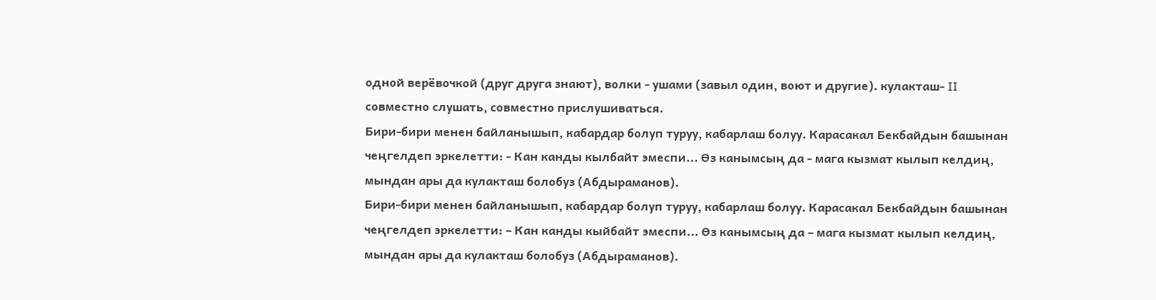одной верёвочкой (друг друга знают), волки - ушами (завыл один, воют и другие). кулакташ- II совместно слушать, совместно прислушиваться.
Бири-бири менен байланышып, кабардар болуп туруу, кабарлаш болуу. Карасакал Бекбайдын башынан чеңгелдеп эркелетти: - Кан канды кылбайт эмеспи... Өз канымсың да - мага кызмат кылып келдиң, мындан ары да кулакташ болобуз (Абдыраманов).
Бири-бири менен байланышып, кабардар болуп туруу, кабарлаш болуу. Карасакал Бекбайдын башынан чеңгелдеп эркелетти: – Кан канды кыйбайт эмеспи... Өз канымсың да – мага кызмат кылып келдиң, мындан ары да кулакташ болобуз (Абдыраманов).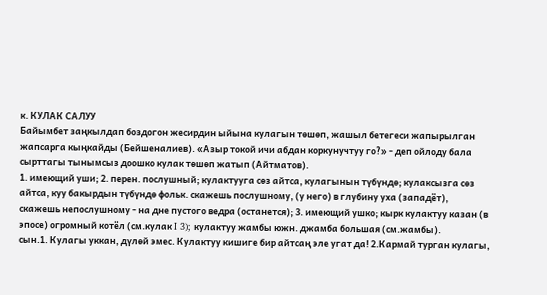к. КУЛАК САЛУУ
Байымбет заңкылдап боздогон жесирдин ыйына кулагын төшөп, жашыл бетегеси жапырылган жапсарга кыңкайды (Бейшеналиев). «Азыр токой ичи абдан коркунучтуу го?» - деп ойлоду бала сырттагы тынымсыз доошко кулак төшөп жатып (Айтматов).
1. имеющий уши; 2. перен. послушный; кулактууга сөз айтса, кулагынын түбүндө; кулаксызга сөз айтса, куу бакырдын түбүндө фольк. скажешь послушному, (у него) в глубину уха (западёт), скажешь непослушному - на дне пустого ведра (останется); 3. имеющий ушко; кырк кулактуу казан (в эпосе) огромный котёл (см.кулак I 3); кулактуу жамбы южн. джамба большая (см.жамбы).
сын.1. Кулагы уккан, дүлөй эмес. Кулактуу кишиге бир айтсаң эле угат да! 2.Кармай турган кулагы,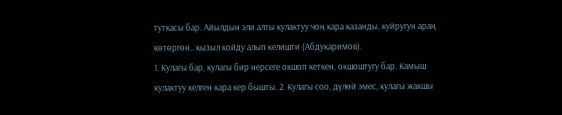туткасы бар. Айылдын эли алты кулактуу чоң кара казанды, куйругун араң көтөргөн.. кызыл койду алып келишти (Абдукаримов).
1. Кулагы бар, кулагы бир нерсеге окшоп кеткен, окшоштугу бар. Камыш кулактуу келген кара кер бышты. 2. Кулагы соо, дүлөй эмес, кулагы жакшы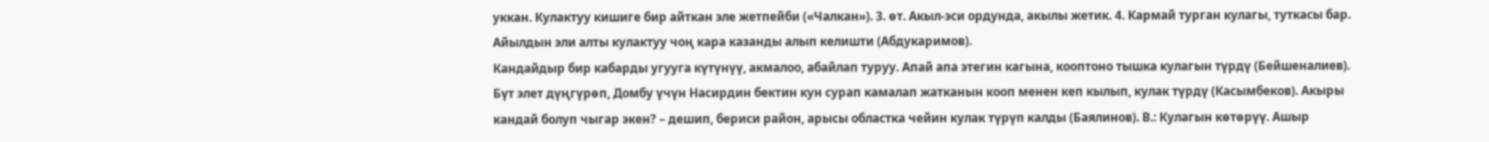уккан. Кулактуу кишиге бир айткан эле жетпейби («Чалкан»). 3. өт. Акыл-эси ордунда, акылы жетик. 4. Кармай турган кулагы, туткасы бар. Айылдын эли алты кулактуу чоң кара казанды алып келишти (Абдукаримов).
Кандайдыр бир кабарды угууга күтүнүү, акмалоо, абайлап туруу. Апай апа этегин кагына, кооптоно тышка кулагын түрдү (Бейшеналиев). Бүт элет дүңгүрөп, Домбу үчүн Насирдин бектин кун сурап камалап жатканын кооп менен кеп кылып, кулак түрдү (Касымбеков). Акыры кандай болуп чыгар экен? – дешип, бериси район, арысы областка чейин кулак түрүп калды (Баялинов). В.: Кулагын көтөрүү. Ашыр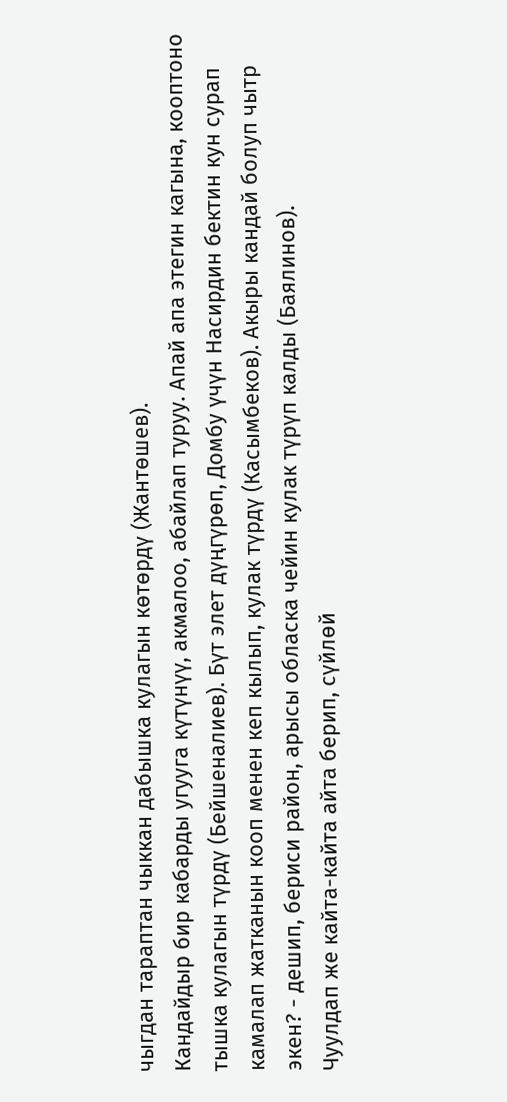чыгдан тараптан чыккан дабышка кулагын көтөрдү (Жантөшев).
Кандайдыр бир кабарды угууга күтүнүү, акмалоо, абайлап туруу. Апай апа этегин кагына, кооптоно тышка кулагын түрдү (Бейшеналиев). Бүт элет дүңгүрөп, Домбу үчүн Насирдин бектин кун сурап камалап жатканын кооп менен кеп кылып, кулак түрдү (Касымбеков). Акыры кандай болуп чытр экен? - дешип, бериси район, арысы обласка чейин кулак түрүп калды (Баялинов).
Чуулдап же кайта-кайта айта берип, сүйлөй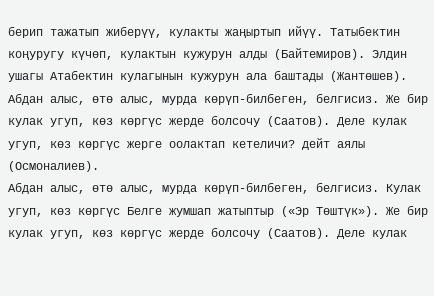берип тажатып жиберүү, кулакты жаңыртып ийүү. Татыбектин коңуругу күчөп, кулактын кужурун алды (Байтемиров). Элдин ушагы Атабектин кулагынын кужурун ала баштады (Жантөшев).
Абдан алыс, өтө алыс, мурда көрүп-билбеген, белгисиз. Же бир кулак угуп, көз көргүс жерде болсочу (Саатов). Деле кулак угуп, көз көргүс жерге оолактап кетеличи? дейт аялы (Осмоналиев).
Абдан алыс, өтө алыс, мурда көрүп-билбеген, белгисиз. Кулак угуп, көз көргүс Белге жумшап жатыптыр («Эр Төштүк»). Же бир кулак угуп, көз көргүс жерде болсочу (Саатов). Деле кулак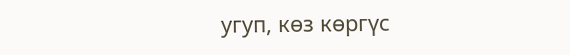угуп, көз көргүс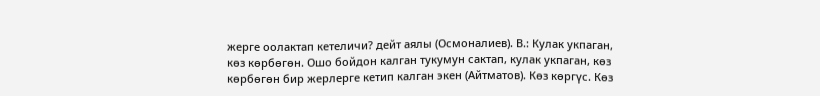жерге оолактап кетеличи? дейт аялы (Осмоналиев). В.: Кулак укпаган, көз көрбөгөн. Ошо бойдон калган тукумун сактап, кулак укпаган, көз көрбөгөн бир жерлерге кетип калган экен (Айтматов). Көз көргүс. Көз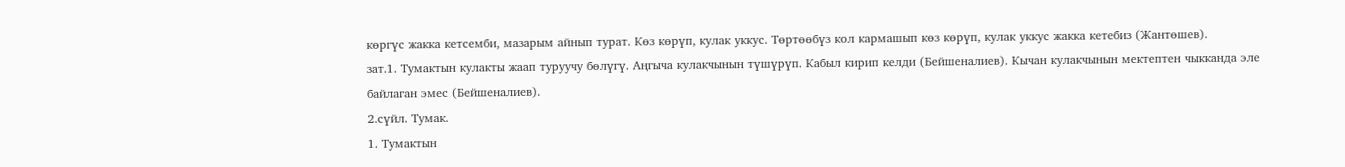көргүс жакка кетсемби, мазарым айнып турат. Көз көрүп, кулак уккус. Төртөөбүз кол кармашып көз көрүп, кулак уккус жакка кетебиз (Жантөшев).
зат.1. Тумактын кулакты жаап туруучу бөлүгү. Аңгыча кулакчынын түшүрүп. Кабыл кирип келди (Бейшеналиев). Кычан кулакчынын мектептен чыкканда эле байлаган эмес (Бейшеналиев).
2.сүйл. Тумак.
1. Тумактын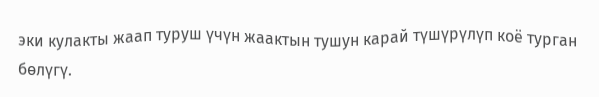эки кулакты жаап туруш үчүн жаактын тушун карай түшүрүлүп коё турган бөлүгү.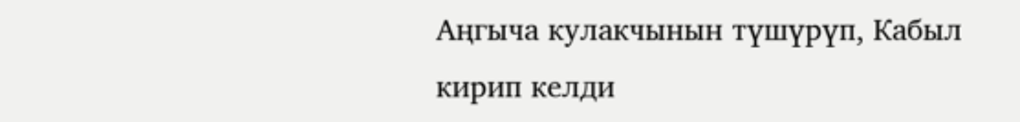Аңгыча кулакчынын түшүрүп, Кабыл кирип келди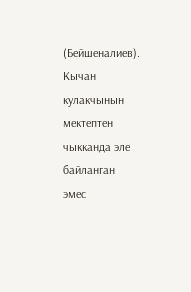(Бейшеналиев). Кычан кулакчынын мектептен чыкканда эле байланган эмес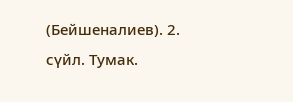(Бейшеналиев). 2. сүйл. Тумак.